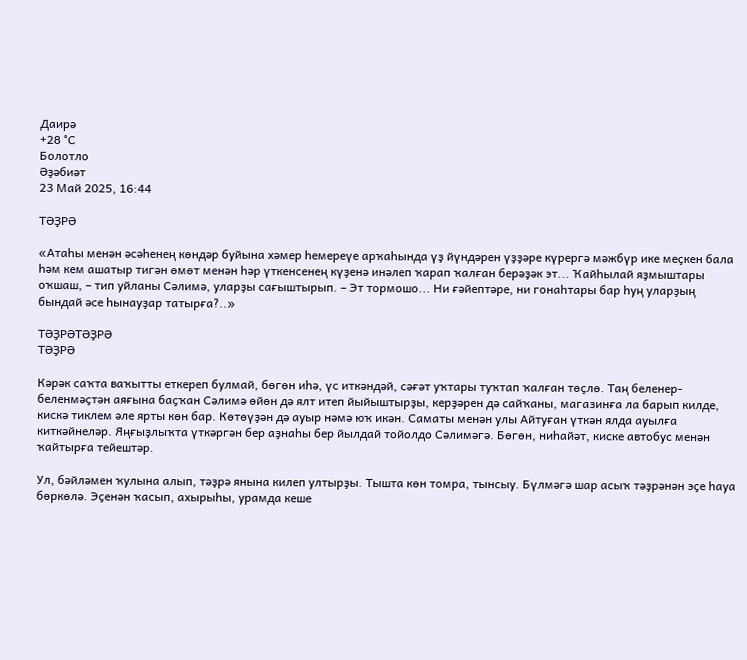Даирә
+28 °С
Болотло
Әҙәбиәт
23 Май 2025, 16:44

ТӘҘРӘ

«Атаһы менән әсәһенең көндәр буйына хәмер һемереүе арҡаһында үҙ йүндәрен үҙҙәре күрергә мәжбүр ике меҫкен бала һәм кем ашатыр тигән өмөт менән һәр үткенсенең күҙенә инәлеп ҡарап ҡалған берәҙәк эт... Ҡайһылай яҙмыштары оҡшаш, – тип уйланы Сәлимә, уларҙы сағыштырып. – Эт тормошо... Ни ғәйептәре, ни гонаһтары бар һуң уларҙың бындай әсе һынауҙар татырға?..»

ТӘҘРӘТӘҘРӘ
ТӘҘРӘ

Кәрәк саҡта ваҡытты еткереп булмай, бөгөн иһә, үс иткәндәй, сәғәт уҡтары туҡтап ҡалған төҫлө. Таң беленер-беленмәҫтән аяғына баҫҡан Сәлимә өйөн дә ялт итеп йыйыштырҙы, керҙәрен дә сайҡаны, магазинға ла барып килде, кискә тиклем әле ярты көн бар. Көтөүҙән дә ауыр нәмә юҡ икән. Саматы менән улы Айтуған үткән ялда ауылға киткәйнеләр. Яңғыҙлыҡта үткәргән бер аҙнаһы бер йылдай тойолдо Сәлимәгә. Бөгөн, ниһайәт, киске автобус менән ҡайтырға тейештәр.

Ул, бәйләмен ҡулына алып, тәҙрә янына килеп ултырҙы. Тышта көн томра, тынсыу. Бүлмәгә шар асыҡ тәҙрәнән эҫе һауа бөркөлә. Эҫенән ҡасып, ахырыһы, урамда кеше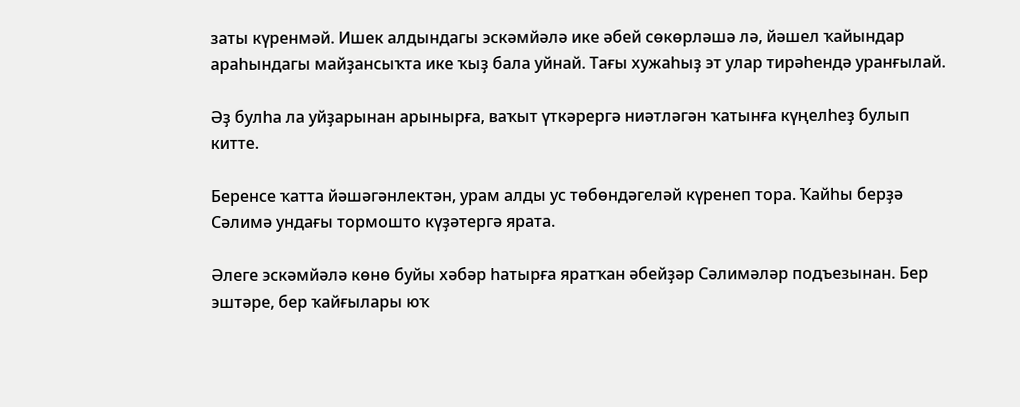заты күренмәй. Ишек алдындагы эскәмйәлә ике әбей сөкөрләшә лә, йәшел ҡайындар араһындагы майҙансыҡта ике ҡыҙ бала уйнай. Тағы хужаһыҙ эт улар тирәһендә уранғылай.

Әҙ булһа ла уйҙарынан арынырға, ваҡыт үткәрергә ниәтләгән ҡатынға күңелһеҙ булып китте.

Беренсе ҡатта йәшәгәнлектән, урам алды ус төбөндәгеләй күренеп тора. Ҡайһы берҙә Сәлимә ундағы тормошто күҙәтергә ярата.

Әлеге эскәмйәлә көнө буйы хәбәр һатырға яратҡан әбейҙәр Сәлимәләр подъезынан. Бер эштәре, бер ҡайғылары юҡ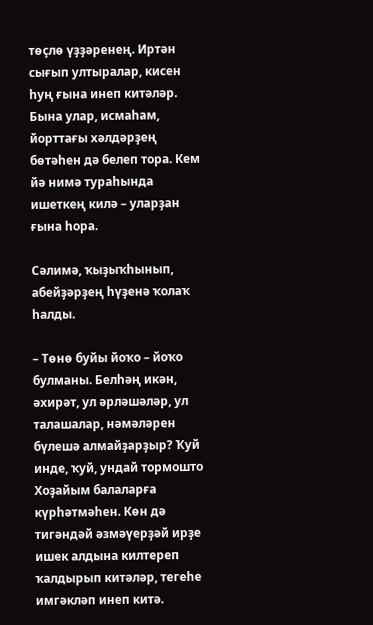төҫлө үҙҙәренең. Иртән сығып ултыралар, кисен һуң ғына инеп китәләр. Бына улар, исмаһам, йорттағы хәлдәрҙең бөтәһен дә белеп тора. Кем йә нимә тураһында ишеткең килә – уларҙан ғына һора.

Сәлимә, ҡыҙыҡһынып, абейҙәрҙең һүҙенә ҡолаҡ һалды.

– Төнө буйы йоҡо – йоҡо булманы. Белһәң икән, әхирәт, ул әрләшәләр, ул талашалар, нәмәләрен бүлешә алмайҙарҙыр? Ҡуй инде, ҡуй, ундай тормошто Хоҙайым балаларға күрһәтмәһен. Көн дә тигәндәй әзмәүерҙәй ирҙе ишек алдына килтереп ҡалдырып китәләр, тегеһе имгәкләп инеп китә.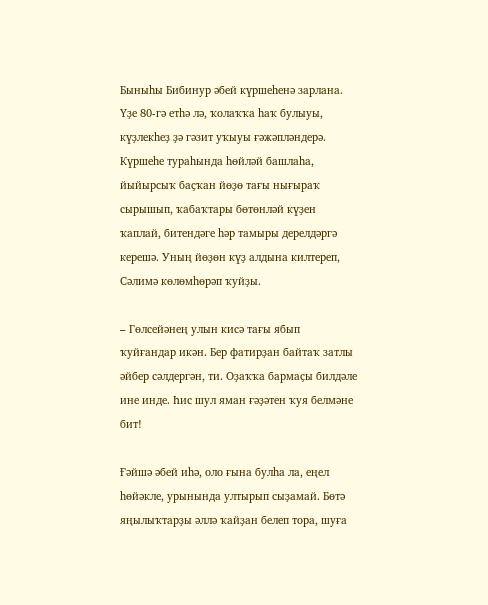Быныһы Бибинур әбей күршеһенә зарлана. Үҙе 80-гә етһә лә, ҡолаҡҡа һаҡ булыуы, күҙлекһеҙ ҙә гәзит уҡыуы ғәжәпләндерә. Күршеһе тураһында һөйләй башлаһа, йыйырсыҡ баҫҡан йөҙө тағы нығыраҡ сырышып, ҡабаҡтары бөтөнләй күҙен ҡаплай, битендәге һәр тамыры дерелдәргә керешә. Уның йөҙөн күҙ алдына килтереп, Сәлимә көлөмһөрәп ҡуйҙы.

– Гөлсейәнең улын кисә тағы ябып ҡуйғандар икән. Бер фатирҙан байтаҡ затлы әйбер сәлдергән, ти. Оҙаҡҡа бармаҫы билдәле ине инде. Һис шул яман ғәҙәтен ҡуя белмәне бит!

Ғәйшә әбей иһә, оло ғына булһа ла, еңел һөйәкле, урынында ултырып сыҙамай. Бөтә яңылыҡтарҙы әллә ҡайҙан белеп тора, шуға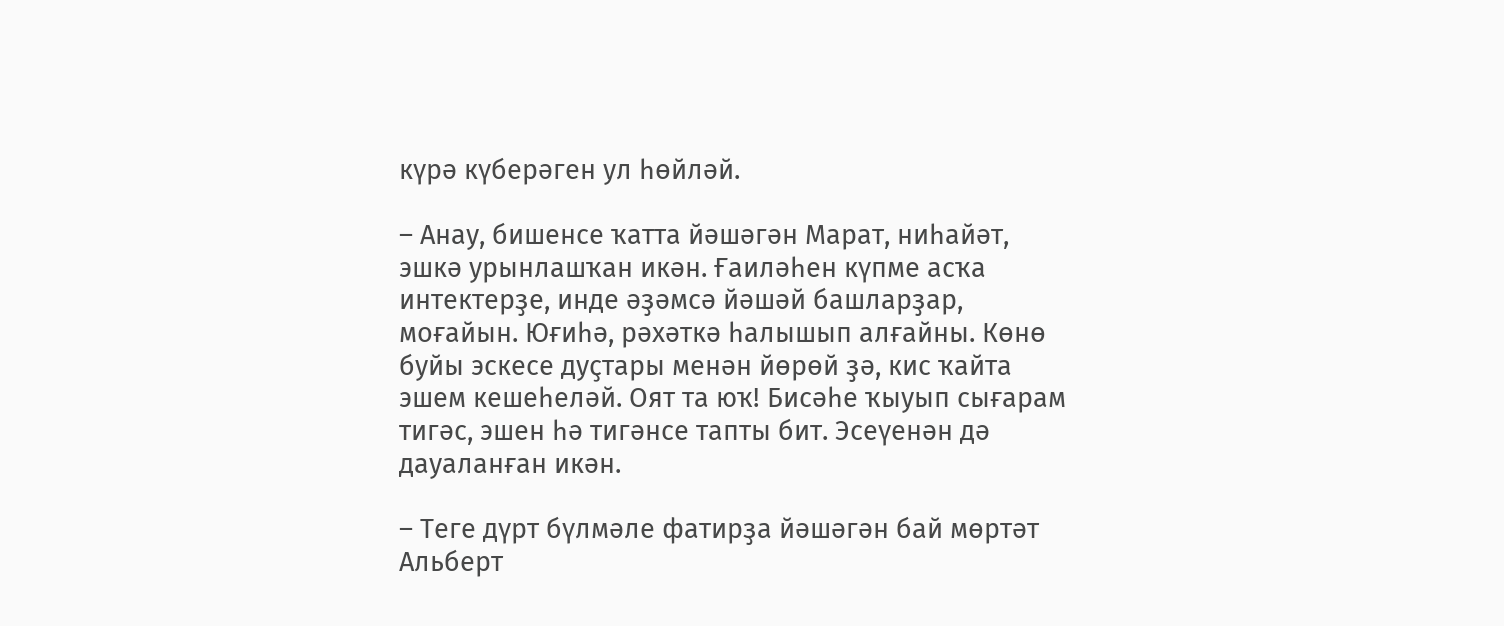күрә күберәген ул һөйләй.

– Анау, бишенсе ҡатта йәшәгән Марат, ниһайәт, эшкә урынлашҡан икән. Ғаиләһен күпме асҡа интектерҙе, инде әҙәмсә йәшәй башларҙар, моғайын. Юғиһә, рәхәткә һалышып алғайны. Көнө буйы эскесе дуҫтары менән йөрөй ҙә, кис ҡайта эшем кешеһеләй. Оят та юҡ! Бисәһе ҡыуып сығарам тигәс, эшен һә тигәнсе тапты бит. Эсеүенән дә дауаланған икән.

– Теге дүрт бүлмәле фатирҙа йәшәгән бай мөртәт Альберт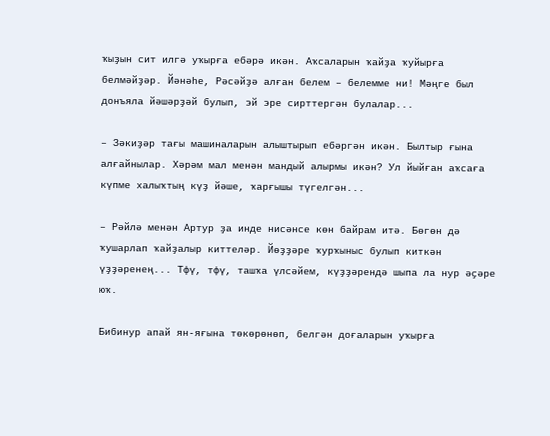ҡыҙын сит илгә уҡырға ебәрә икән. Аҡсаларын ҡайҙа ҡуйырға белмәйҙәр. Йәнәһе, Рәсәйҙә алған белем – белемме ни! Мәңге был донъяла йәшәрҙәй булып, эй эре сирттергән булалар...

– Зәкиҙәр тағы машиналарын алыштырып ебәргән икән. Былтыр ғына алғайнылар. Хәрәм мал менән мандый алырмы икән? Ул йыйған аҡсаға күпме халыҡтың күҙ йәше, ҡарғышы түгелгән...

– Рәйлә менән Артур ҙа инде нисәнсе көн байрам итә. Бөгөн дә ҡушарлап ҡайҙалыр киттеләр. Йөҙҙәре ҡурҡыныс булып киткән үҙҙәренең... Тфү, тфү, ташҡа үлсәйем, күҙҙәрендә шыпа ла нур әҫәре юҡ.

Бибинур апай ян-яғына төкөрөнөп, белгән доғаларын уҡырға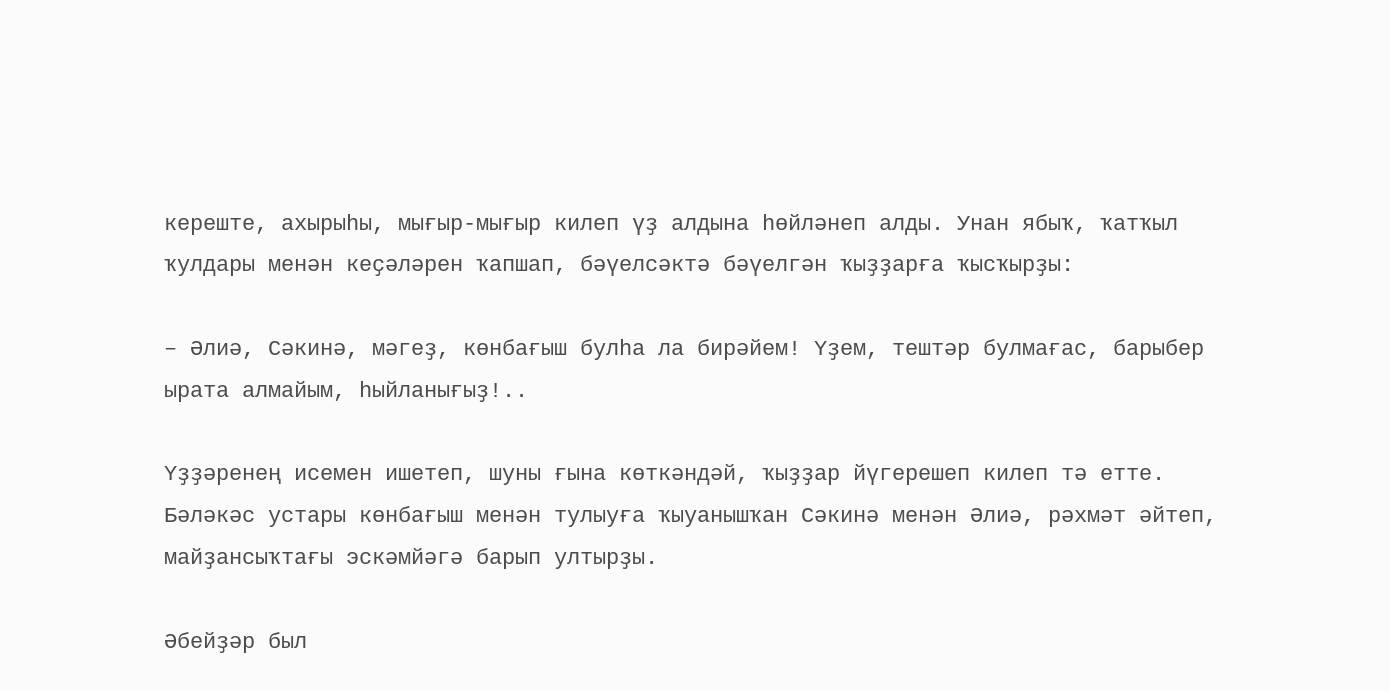кереште, ахырыһы, мығыр-мығыр килеп үҙ алдына һөйләнеп алды. Унан ябыҡ, ҡатҡыл ҡулдары менән кеҫәләрен ҡапшап, бәүелсәктә бәүелгән ҡыҙҙарға ҡысҡырҙы:

– Әлиә, Сәкинә, мәгеҙ, көнбағыш булһа ла бирәйем! Үҙем, тештәр булмағас, барыбер ырата алмайым, һыйланығыҙ!..

Үҙҙәренең исемен ишетеп, шуны ғына көткәндәй, ҡыҙҙар йүгерешеп килеп тә етте. Бәләкәс устары көнбағыш менән тулыуға ҡыуанышҡан Сәкинә менән Әлиә, рәхмәт әйтеп, майҙансыҡтағы эскәмйәгә барып ултырҙы.

Әбейҙәр был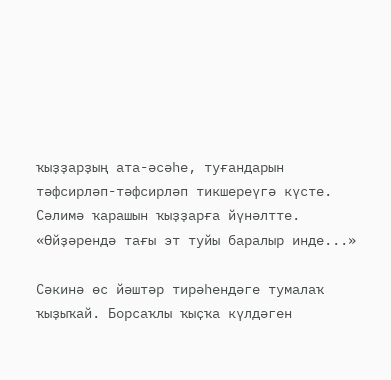ҡыҙҙарҙың ата-әсәһе, туғандарын тәфсирләп-тәфсирләп тикшереүгә күсте. Сәлимә ҡарашын ҡыҙҙарға йүнәлтте. «Өйҙәрендә тағы эт туйы баралыр инде...»

Сәкинә өс йәштәр тирәһендәге тумалаҡ ҡыҙыҡай. Борсаҡлы ҡыҫҡа күлдәген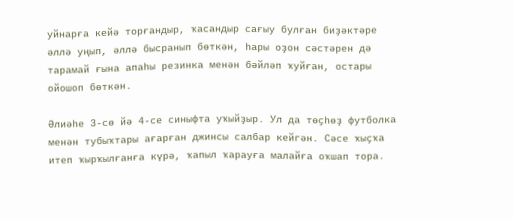уйнарға кейә торғандыр, ҡасандыр сағыу булған биҙәктәре әллә уңып, әллә бысранып бөткән, һары оҙон сәстәрен дә тарамай ғына апаһы резинка менән бәйләп ҡуйған, остары ойошоп бөткән.

Әлиәһе 3-сө йә 4-се синыфта уҡыйҙыр. Ул да төҫһөҙ футболка менән тубыҡтары ағарған джинсы салбар кейгән. Сәсе ҡыҫҡа итеп ҡырҡылғанға күрә, ҡапыл ҡарауға малайға оҡшап тора.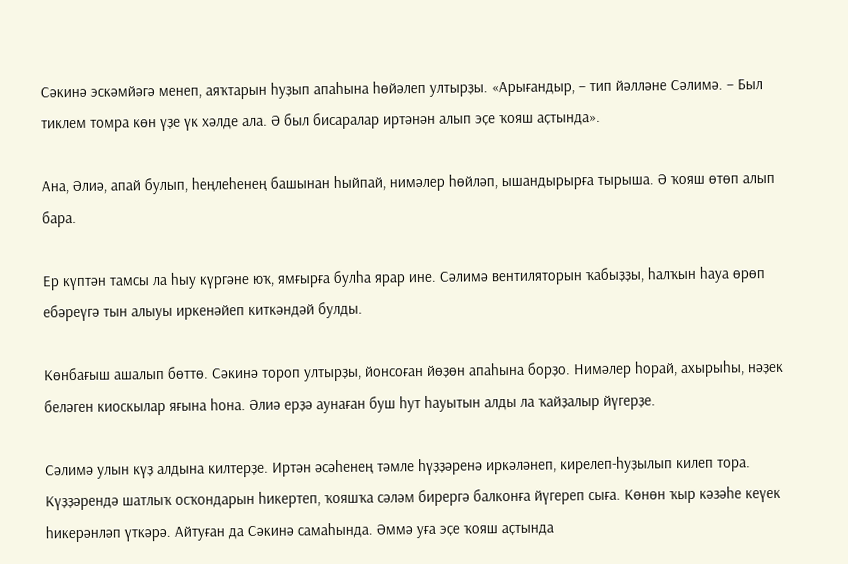Сәкинә эскәмйәгә менеп, аяҡтарын һуҙып апаһына һөйәлеп ултырҙы. «Арығандыр, – тип йәлләне Сәлимә. – Был тиклем томра көн үҙе үк хәлде ала. Ә был бисаралар иртәнән алып эҫе ҡояш аҫтында».

Ана, Әлиә, апай булып, һеңлеһенең башынан һыйпай, нимәлер һөйләп, ышандырырға тырыша. Ә ҡояш өтөп алып бара.

Ер күптән тамсы ла һыу күргәне юҡ, ямғырға булһа ярар ине. Сәлимә вентиляторын ҡабыҙҙы, һалҡын һауа өрөп ебәреүгә тын алыуы иркенәйеп киткәндәй булды.

Көнбағыш ашалып бөттө. Сәкинә тороп ултырҙы, йонсоған йөҙөн апаһына борҙо. Нимәлер һорай, ахырыһы, нәҙек беләген киоскылар яғына һона. Әлиә ерҙә аунаған буш һут һауытын алды ла ҡайҙалыр йүгерҙе.

Сәлимә улын күҙ алдына килтерҙе. Иртән әсәһенең тәмле һүҙҙәренә иркәләнеп, кирелеп-һуҙылып килеп тора. Күҙҙәрендә шатлыҡ осҡондарын һикертеп, ҡояшҡа сәләм бирергә балконға йүгереп сыға. Көнөн ҡыр кәзәһе кеүек һикерәнләп үткәрә. Айтуған да Сәкинә самаһында. Әммә уға эҫе ҡояш аҫтында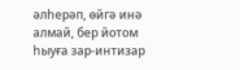әлһерәп, өйгә инә алмай, бер йотом һыуға зар-интизар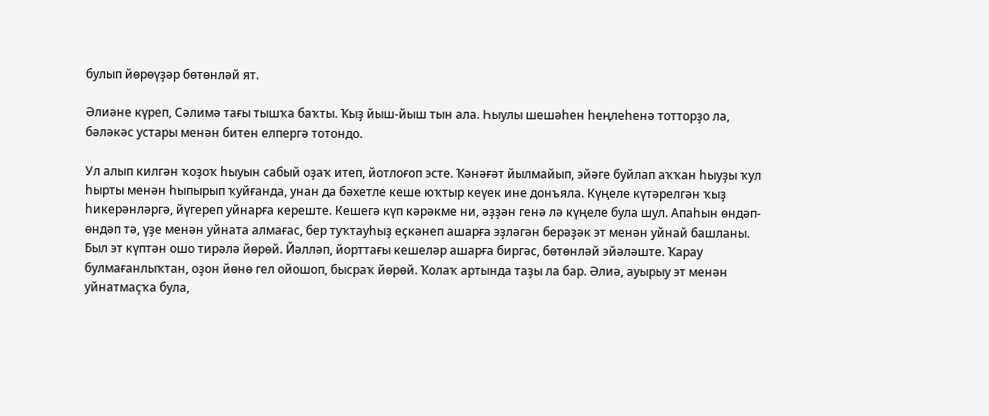булып йөрөүҙәр бөтөнләй ят.

Әлиәне күреп, Сәлимә тағы тышҡа баҡты. Ҡыҙ йыш-йыш тын ала. Һыулы шешәһен һеңлеһенә тотторҙо ла, бәләкәс устары менән битен елпергә тотондо.

Ул алып килгән ҡоҙоҡ һыуын сабый оҙаҡ итеп, йотлоғоп эсте. Ҡәнәғәт йылмайып, эйәге буйлап аҡҡан һыуҙы ҡул һырты менән һыпырып ҡуйғанда, унан да бәхетле кеше юҡтыр кеүек ине донъяла. Күңеле күтәрелгән ҡыҙ һикерәнләргә, йүгереп уйнарға кереште. Кешегә күп кәрәкме ни, әҙҙән генә лә күңеле була шул. Апаһын өндәп-өндәп тә, үҙе менән уйната алмағас, бер туҡтауһыҙ еҫкәнеп ашарға эҙләгән берәҙәк эт менән уйнай башланы. Был эт күптән ошо тирәлә йөрөй. Йәлләп, йорттағы кешеләр ашарға биргәс, бөтөнләй эйәләште. Ҡарау булмағанлыҡтан, оҙон йөнө гел ойошоп, бысраҡ йөрөй. Ҡолаҡ артында таҙы ла бар. Әлиә, ауырыу эт менән уйнатмаҫҡа була,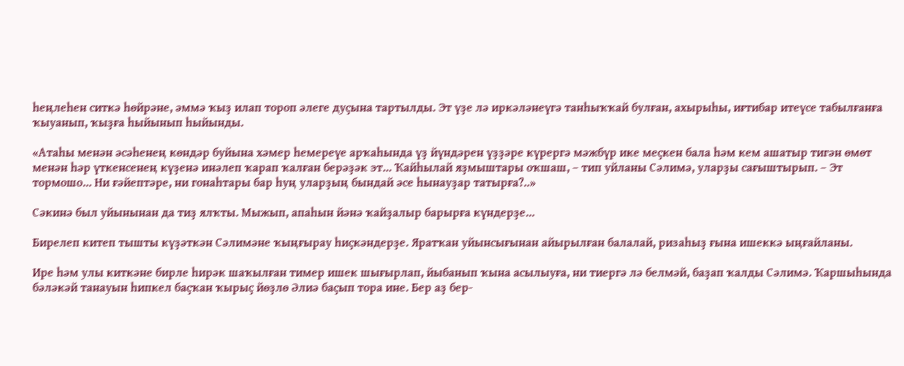һеңлеһен ситкә һөйрәне, әммә ҡыҙ илап тороп әлеге дуҫына тартылды. Эт үҙе лә иркәләнеүгә танһыҡҡай булған, ахырыһы, иғтибар итеүсе табылғанға ҡыуанып, ҡыҙға һыйынып һыйынды.

«Атаһы менән әсәһенең көндәр буйына хәмер һемереүе арҡаһында үҙ йүндәрен үҙҙәре күрергә мәжбүр ике меҫкен бала һәм кем ашатыр тигән өмөт менән һәр үткенсенең күҙенә инәлеп ҡарап ҡалған берәҙәк эт... Ҡайһылай яҙмыштары оҡшаш, – тип уйланы Сәлимә, уларҙы сағыштырып. – Эт тормошо... Ни ғәйептәре, ни гонаһтары бар һуң уларҙың бындай әсе һынауҙар татырға?..»

Сәкинә был уйынынан да тиҙ ялҡты. Мыжып, апаһын йәнә ҡайҙалыр барырға күндерҙе...

Бирелеп китеп тышты күҙәткән Сәлимәне ҡыңғырау һиҫкәндерҙе. Яратҡан уйынсығынан айырылған балалай, ризаһыҙ ғына ишеккә ыңғайланы.

Ире һәм улы киткәне бирле һирәк шаҡылған тимер ишек шығырлап, йыбанып ҡына асылыуға, ни тиергә лә белмәй, баҙап ҡалды Сәлимә. Ҡаршыһында бәләкәй танауын һипкел баҫҡан ҡырыҫ йөҙлө Әлиә баҫып тора ине. Бер аҙ бер-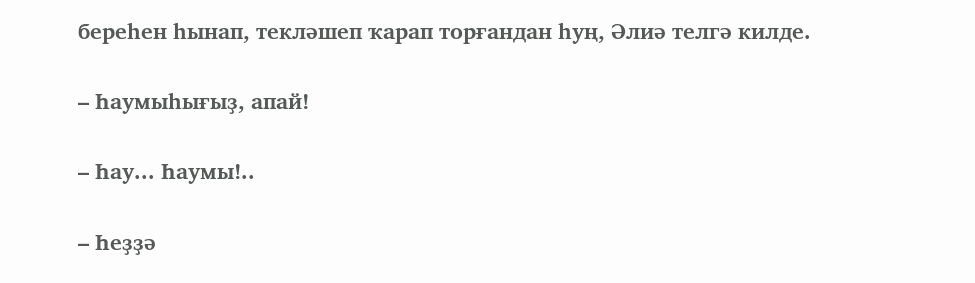береһен һынап, текләшеп ҡарап торғандан һуң, Әлиә телгә килде.

– Һаумыһығыҙ, апай!

– Һау... Һаумы!..

– Һеҙҙә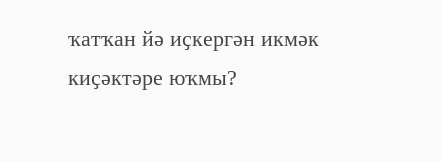ҡатҡан йә иҫкергән икмәк киҫәктәре юҡмы?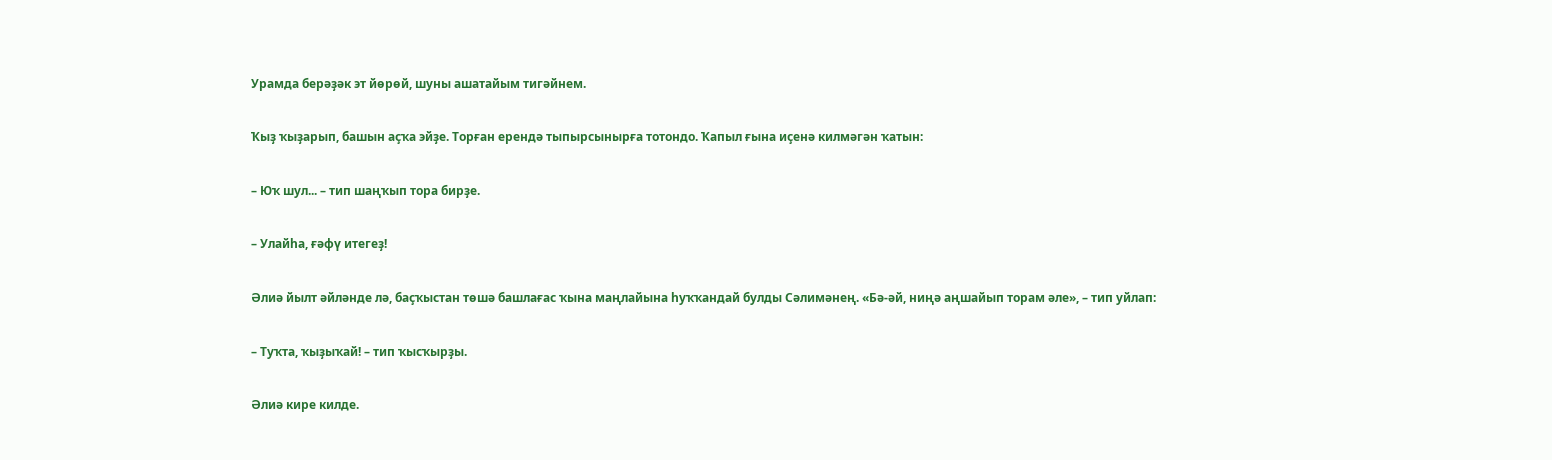Урамда берәҙәк эт йөрөй, шуны ашатайым тигәйнем.

Ҡыҙ ҡыҙарып, башын аҫҡа эйҙе. Торған ерендә тыпырсынырға тотондо. Ҡапыл ғына иҫенә килмәгән ҡатын:

– Юҡ шул... – тип шаңҡып тора бирҙе.

– Улайһа, ғәфү итегеҙ!

Әлиә йылт әйләнде лә, баҫҡыстан төшә башлағас ҡына маңлайына һуҡҡандай булды Сәлимәнең. «Бә-әй, ниңә аңшайып торам әле», – тип уйлап:

– Туҡта, ҡыҙыҡай! – тип ҡысҡырҙы.

Әлиә кире килде.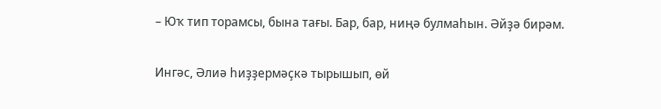– Юҡ тип торамсы, бына тағы. Бар, бар, ниңә булмаһын. Әйҙә бирәм.

Ингәс, Әлиә һиҙҙермәҫкә тырышып, өй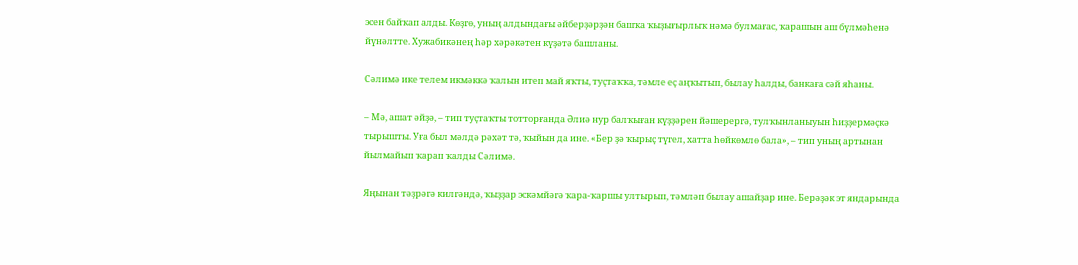эсен байҡап алды. Көҙгө, уның алдындағы әйберҙәрҙән башҡа ҡыҙығырлыҡ нәмә булмағас, ҡарашын аш бүлмәһенә йүнәлтте. Хужабикәнең һәр хәрәкәтен күҙәтә башланы.

Сәлимә ике телем икмәккә ҡалын итеп май яҡты, туҫтаҡҡа, тәмле еҫ аңҡытып, былау һалды, банкаға сәй яһаны.

– Мә, ашат әйҙә, – тип туҫтаҡты тотторғанда Әлиә нур балҡыған күҙҙәрен йәшерергә, тулҡынланыуын һиҙҙермәҫкә тырышты. Уға был мәлдә рәхәт тә, ҡыйын да ине. «Бер ҙә ҡырыҫ түгел, хатта һөйкөмлө бала», – тип уның артынан йылмайып ҡарап ҡалды Сәлимә.

Яңынан тәҙрәгә килгәндә, ҡыҙҙар эскәмйәгә ҡара-ҡаршы ултырып, тәмләп былау ашайҙар ине. Берәҙәк эт яндарында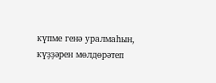күпме генә уралмаһын, күҙҙәрен мөлдөрәтеп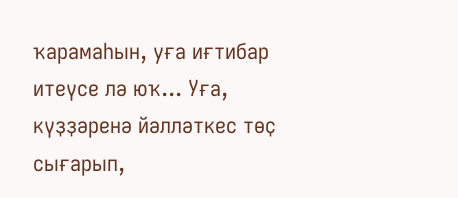ҡарамаһын, уға иғтибар итеүсе лә юҡ... Уға, күҙҙәренә йәлләткес төҫ сығарып,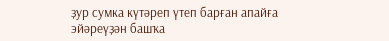ҙур сумка күтәреп үтеп барған апайға эйәреүҙән башҡа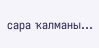сара ҡалманы...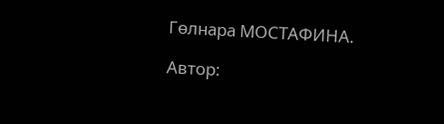Гөлнара МОСТАФИНА.

Автор: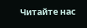Читайте нас